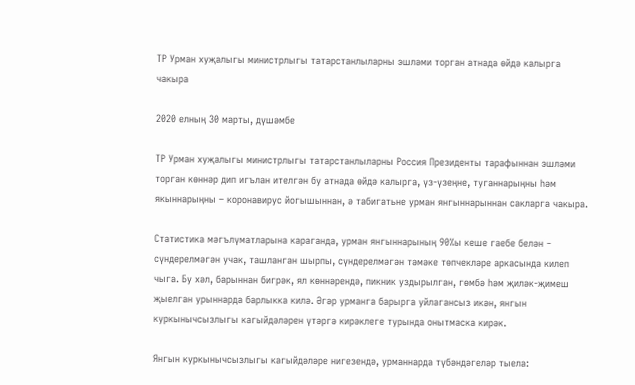ТР Урман хуҗалыгы министрлыгы татарстанлыларны эшләми торган атнада өйдә калырга чакыра

2020 елның 30 марты, дүшәмбе

ТР Урман хуҗалыгы министрлыгы татарстанлыларны Россия Президенты тарафыннан эшләми торган көннәр дип игълан ителгән бу атнада өйдә калырга, үз-үзеңне, туганнарыңны һәм якыннарыңны – коронавирус йогышыннан, ә табигатьне урман янгыннарыннан сакларга чакыра.

Статистика мәгълүматларына караганда, урман янгыннарының 90%ы кеше гаебе белән ‒ сүндерелмәгән учак, ташланган шырпы, сүндерелмәгән тәмәке төпчекләре аркасында килеп чыга. Бу хәл, барыннан бигрәк, ял көннәрендә, пикник уздырылган, гөмбә һәм җиләк-җимеш җыелган урыннарда барлыкка килә. Әгәр урманга барырга уйлагансыз икән, янгын куркынычсызлыгы кагыйдәләрен үтәргә кирәклеге турында онытмаска кирәк.

Янгын куркынычсызлыгы кагыйдәләре нигезендә, урманнарда түбәндәгеләр тыела: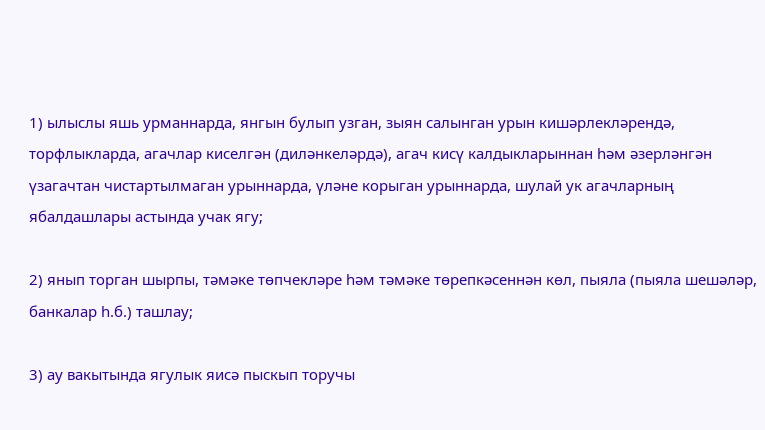1) ылыслы яшь урманнарда, янгын булып узган, зыян салынган урын кишәрлекләрендә, торфлыкларда, агачлар киселгән (диләнкеләрдә), агач кисү калдыкларыннан һәм әзерләнгән үзагачтан чистартылмаган урыннарда, үләне корыган урыннарда, шулай ук агачларның ябалдашлары астында учак ягу;

2) янып торган шырпы, тәмәке төпчекләре һәм тәмәке төрепкәсеннән көл, пыяла (пыяла шешәләр, банкалар һ.б.) ташлау;

3) ау вакытында ягулык яисә пыскып торучы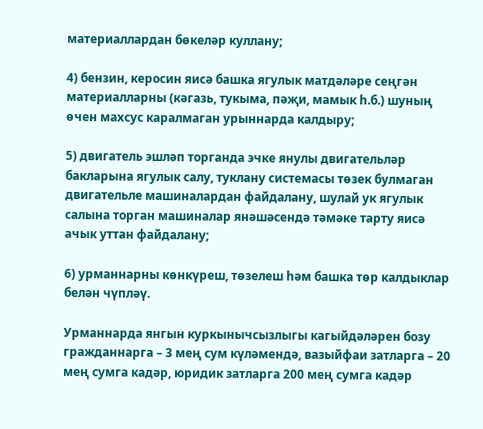материаллардан бөкеләр куллану;

4) бензин, керосин яисә башка ягулык матдәләре сеңгән материалларны (кәгазь, тукыма, пәҗи, мамык һ.б.) шуның өчен махсус каралмаган урыннарда калдыру;

5) двигатель эшләп торганда эчке янулы двигательләр бакларына ягулык салу, туклану системасы төзек булмаган двигательле машиналардан файдалану, шулай ук ягулык салына торган машиналар янәшәсендә тәмәке тарту яисә ачык уттан файдалану;

6) урманнарны көнкүреш, төзелеш һәм башка төр калдыклар белән чүпләү.

Урманнарда янгын куркынычсызлыгы кагыйдәләрен бозу гражданнарга – 3 мең сум күләмендә, вазыйфаи затларга – 20 мең сумга кадәр, юридик затларга 200 мең сумга кадәр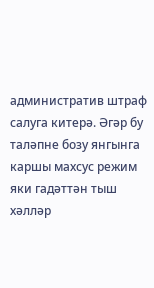административ штраф салуга китерә. Әгәр бу таләпне бозу янгынга каршы махсус режим яки гадәттән тыш хәлләр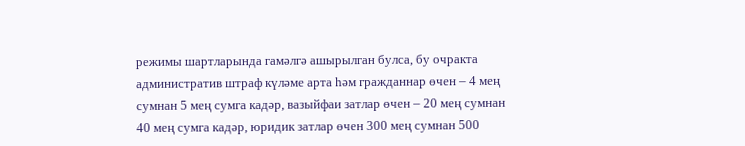режимы шартларында гамәлгә ашырылган булса, бу очракта административ штраф күләме арта һәм гражданнар өчен – 4 мең сумнан 5 мең сумга кадәр, вазыйфаи затлар өчен – 20 мең сумнан 40 мең сумга кадәр, юридик затлар өчен 300 мең сумнан 500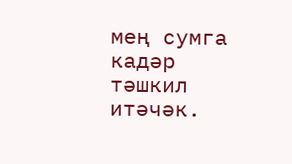мең сумга кадәр тәшкил итәчәк.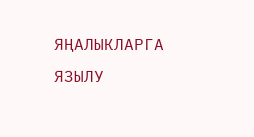ЯҢАЛЫКЛАРГА ЯЗЫЛУ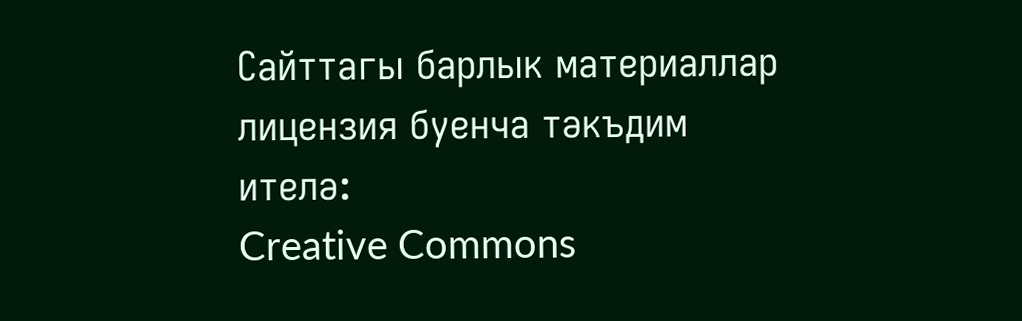Сайттагы барлык материаллар лицензия буенча тәкъдим ителә:
Creative Commons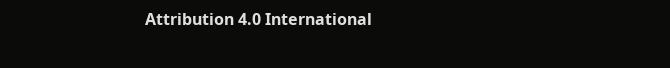Attribution 4.0 International